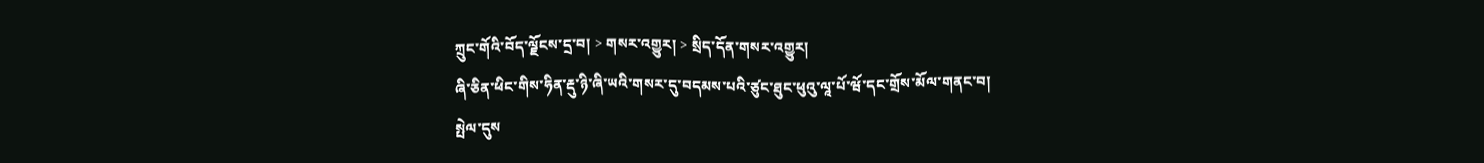ཀྲུང་གོའི་བོད་ལྗོངས་དྲ་བ། > གསར་འགྱུར། > སྲིད་དོན་གསར་འགྱུར།
ཞི་ཅིན་ཕིང་གིས་ཧིན་རྡུ་ཉི་ཞི་ཡའི་གསར་དུ་བདམས་པའི་ཙུང་ཐུང་ཕུའུ་ལཱ་པོ་ཝོ་དང་གྲོས་མོལ་གནང་བ།
སྤེལ་དུས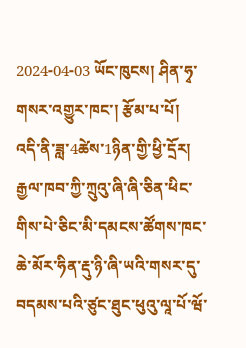2024-04-03 ཡོང་ཁུངས། ཤིན་ཧྭ་གསར་འགྱུར་ཁང་། རྩོམ་པ་པོ།
འདི་ནི་ཟླ་4ཚེས་1ཉིན་གྱི་ཕྱི་དྲོར། རྒྱལ་ཁབ་ཀྱི་ཀྲུའུ་ཞི་ཞི་ཅིན་ཕིང་གིས་པེ་ཅིང་མི་དམངས་ཚོགས་ཁང་ཆེ་མོར་ཧིན་རྡུ་ཉི་ཞི་ཡའི་གསར་དུ་བདམས་པའི་ཙུང་ཐུང་ཕུའུ་ལཱ་པོ་ཝོ་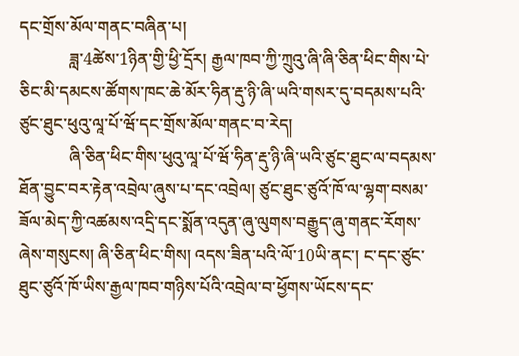དང་གྲོས་མོལ་གནང་བཞིན་པ།
            ཟླ་4ཚེས་1ཉིན་གྱི་ཕྱི་དྲོར། རྒྱལ་ཁབ་ཀྱི་ཀྲུའུ་ཞི་ཞི་ཅིན་ཕིང་གིས་པེ་ཅིང་མི་དམངས་ཚོགས་ཁང་ཆེ་མོར་ཧིན་རྡུ་ཉི་ཞི་ཡའི་གསར་དུ་བདམས་པའི་ཙུང་ཐུང་ཕུའུ་ལཱ་པོ་ཝོ་དང་གྲོས་མོལ་གནང་བ་རེད།
            ཞི་ཅིན་ཕིང་གིས་ཕུའུ་ལཱ་པོ་ཝོ་ཧིན་རྡུ་ཉི་ཞི་ཡའི་ཙུང་ཐུང་ལ་བདམས་ཐོན་བྱུང་བར་རྟེན་འབྲེལ་ཞུས་པ་དང་འབྲེལ། ཙུང་ཐུང་ཙུའོ་ཁོ་ལ་ལྷག་བསམ་ཟོལ་མེད་ཀྱི་འཚམས་འདྲི་དང་སྨོན་འདུན་ཞུ་ལུགས་བརྒྱུད་ཞུ་གནང་རོགས་ཞེས་གསུངས། ཞི་ཅིན་ཕིང་གིས། འདས་ཟིན་པའི་ལོ་10ཡི་ནང་། ང་དང་ཙུང་ཐུང་ཙུའོ་ཁོ་ཡིས་རྒྱལ་ཁབ་གཉིས་པོའི་འབྲེལ་བ་ཕྱོགས་ཡོངས་དང་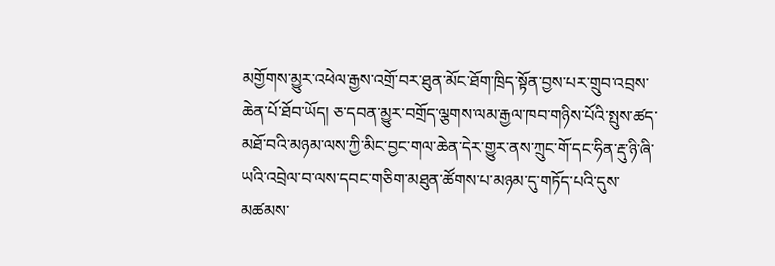མགྱོགས་མྱུར་འཕེལ་རྒྱས་འགྲོ་བར་ཐུན་མོང་ཐོག་ཁྲིད་སྟོན་བྱས་པར་གྲུབ་འབྲས་ཆེན་པོ་ཐོབ་ཡོད། ཅ་དབན་མྱུར་བགྲོད་ལྕགས་ལམ་རྒྱལ་ཁབ་གཉིས་པོའི་སྤུས་ཚད་མཐོ་བའི་མཉམ་ལས་ཀྱི་མིང་བྱང་གལ་ཆེན་དེར་གྱུར་ནས་ཀྲུང་གོ་དང་ཧིན་རྡུ་ཉི་ཞི་ཡའི་འབྲེལ་བ་ལས་དབང་གཅིག་མཐུན་ཚོགས་པ་མཉམ་དུ་གཏོད་པའི་དུས་མཚམས་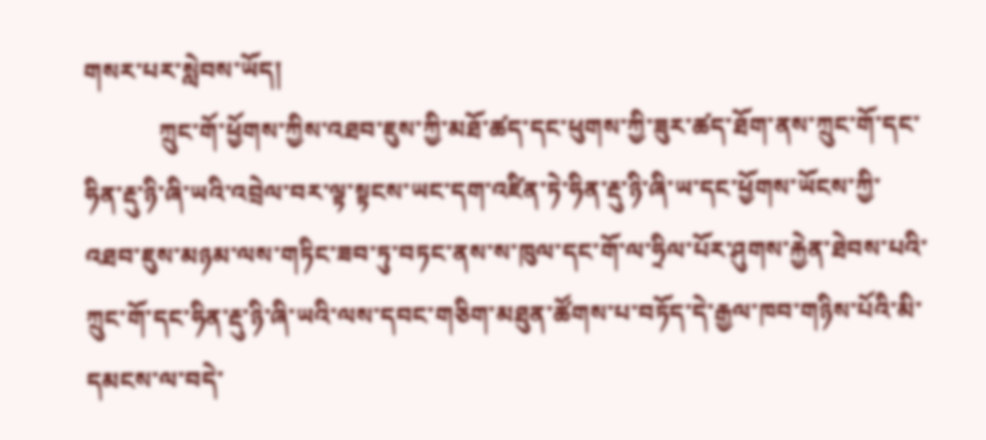གསར་པར་སླེབས་ཡོད།
            ཀྲུང་གོ་ཕྱོགས་ཀྱིས་འཐབ་ཇུས་ཀྱི་མཐོ་ཚད་དང་ཕུགས་ཀྱི་ཟུར་ཚད་ཐོག་ནས་ཀྲུང་གོ་དང་ཧིན་རྡུ་ཉི་ཞི་ཡའི་འབྲེལ་བར་ལྟ་སྟངས་ཡང་དག་འཛིན་ཏེ་ཧིན་རྡུ་ཉི་ཞི་ཡ་དང་ཕྱོགས་ཡོངས་ཀྱི་འཐབ་ཇུས་མཉམ་ལས་གཏིང་ཟབ་ཏུ་བཏང་ནས་ས་ཁུལ་དང་གོ་ལ་ཧྲིལ་པོར་ཤུགས་རྐྱེན་ཐེབས་པའི་ཀྲུང་གོ་དང་ཧིན་རྡུ་ཉི་ཞི་ཡའི་ལས་དབང་གཅིག་མཐུན་ཚོགས་པ་བཏོད་དེ་རྒྱལ་ཁབ་གཉིས་པོའི་མི་དམངས་ལ་བདེ་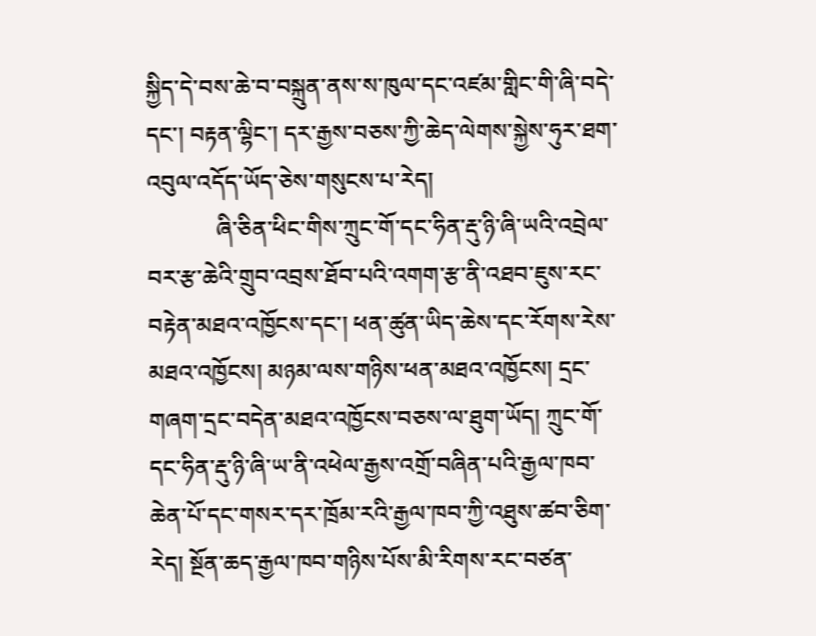སྐྱིད་དེ་བས་ཆེ་བ་བསྐྲུན་ནས་ས་ཁུལ་དང་འཛམ་གླིང་གི་ཞི་བདེ་དང་། བརྟན་ལྷིང་། དར་རྒྱས་བཅས་ཀྱི་ཆེད་ལེགས་སྐྱེས་ཧུར་ཐག་འབུལ་འདོད་ཡོད་ཅེས་གསུངས་པ་རེད།
            ཞི་ཅིན་ཕིང་གིས་ཀྲུང་གོ་དང་ཧིན་རྡུ་ཉི་ཞི་ཡའི་འབྲེལ་བར་རྩ་ཆེའི་གྲུབ་འབྲས་ཐོབ་པའི་འགག་རྩ་ནི་འཐབ་ཇུས་རང་བརྟེན་མཐའ་འཁྱོངས་དང་། ཕན་ཚུན་ཡིད་ཆེས་དང་རོགས་རེས་མཐའ་འཁྱོངས། མཉམ་ལས་གཉིས་ཕན་མཐའ་འཁྱོངས། དྲང་གཞག་དྲང་བདེན་མཐའ་འཁྱོངས་བཅས་ལ་ཐུག་ཡོད། ཀྲུང་གོ་དང་ཧིན་རྡུ་ཉི་ཞི་ཡ་ནི་འཕེལ་རྒྱས་འགྲོ་བཞིན་པའི་རྒྱལ་ཁབ་ཆེན་པོ་དང་གསར་དར་ཁྲོམ་རའི་རྒྱལ་ཁབ་ཀྱི་འཐུས་ཚབ་ཅིག་རེད། སྔོན་ཆད་རྒྱལ་ཁབ་གཉིས་པོས་མི་རིགས་རང་བཙན་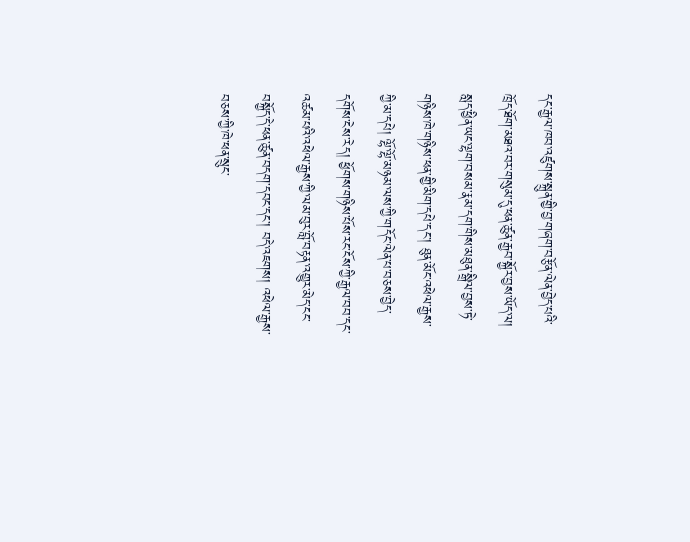དང་རྒྱལ་ཁབ་འཛུགས་སྐྲུན་གྱི་བྱ་གཞག་བརྩོན་ལེན་བྱེད་པའི་ཁྲོད་ཐོག་མཐའ་བར་གསུམ་དུ་ཕན་ཚུན་རྒྱབ་སྐྱོར་བྱས་ཡོད་ལ། སླད་ཕྱིན་ཡང་ལྷག་བསམ་རྣམ་དག་གིས་མཐུན་སྒྲིལ་བྱས་ཏེ་གཉིས་ཁེ་གཉིས་ཕན་གྱི་མིག་དཔེ་དང་། ཐུན་མོང་འཕེལ་རྒྱས་ཀྱི་མ་དཔེ། ལྷོ་ལྷོ་མཉམ་ལས་ཀྱི་གདོང་ལེན་པ་བཅས་བྱེད་དགོས་ངེས་རེད། ཕྱོགས་གཉིས་པོས་རང་ངོས་ཀྱི་རྒྱལ་བབ་དང་འཚམ་པའི་འཕེལ་རྒྱས་ཀྱི་ལམ་བུར་བློ་བརྟན་འགྱུར་མེད་ངང་བསྐྱོད་དེ་ཕན་ཚུན་བདག་དབང་དང་། བདེ་འཇགས། འཕེལ་རྒྱས་བཅས་ཀྱི་ཁེ་ཕན་སྲུང་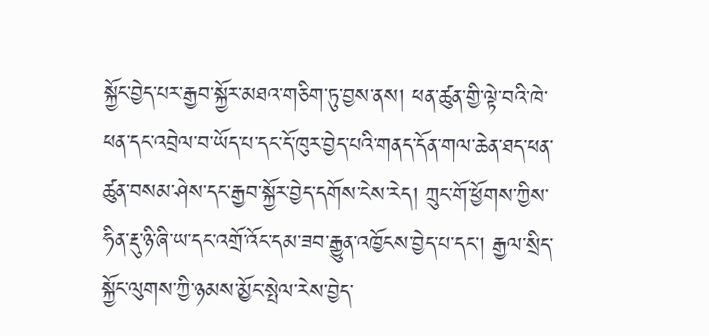སྐྱོང་བྱེད་པར་རྒྱབ་སྐྱོར་མཐའ་གཅིག་ཏུ་བྱས་ནས། ཕན་ཚུན་གྱི་ལྟེ་བའི་ཁེ་ཕན་དང་འབྲེལ་བ་ཡོད་པ་དང་དོ་ཁུར་བྱེད་པའི་གནད་དོན་གལ་ཆེན་ཐད་ཕན་ཚུན་བསམ་ཤེས་དང་རྒྱབ་སྐྱོར་བྱེད་དགོས་ངེས་རེད། ཀྲུང་གོ་ཕྱོགས་ཀྱིས་ཧིན་རྡུ་ཉི་ཞི་ཡ་དང་འགྲོ་འོང་དམ་ཟབ་རྒྱུན་འཁྱོངས་བྱེད་པ་དང་། རྒྱལ་སྲིད་སྐྱོང་ལུགས་ཀྱི་ཉམས་མྱོང་སྤེལ་རེས་བྱེད་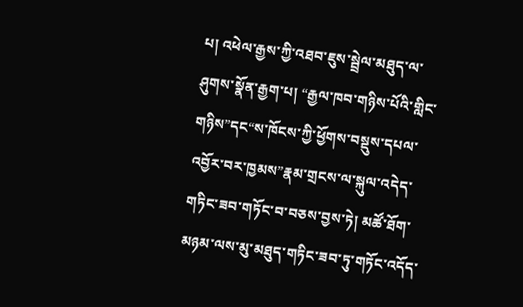པ། འཕེལ་རྒྱས་ཀྱི་འཐབ་ཇུས་སྦྲེལ་མཐུད་ལ་ཤུགས་སྣོན་རྒྱག་པ། “རྒྱལ་ཁབ་གཉིས་པོའི་གླིང་གཉིས”དང“ས་ཁོངས་ཀྱི་ཕྱོགས་བསྡུས་དཔལ་འབྱོར་བར་ཁྱམས”རྣམ་གྲངས་ལ་སྐུལ་འདེད་གཏིང་ཟབ་གཏོང་བ་བཅས་བྱས་ཏེ། མཚོ་ཐོག་མཉམ་ལས་མུ་མཐུད་གཏིང་ཟབ་ཏུ་གཏོང་འདོད་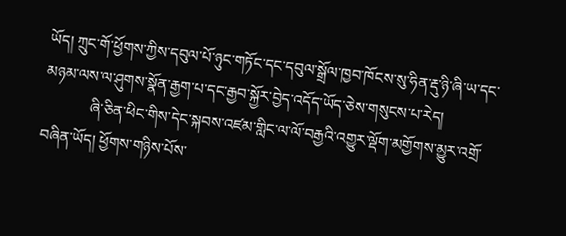ཡོད། ཀྲུང་གོ་ཕྱོགས་ཀྱིས་དབུལ་པོ་ཉུང་གཏོང་དང་དབུལ་སྒྲོལ་ཁྱབ་ཁོངས་སུ་ཧིན་རྡུ་ཉི་ཞི་ཡ་དང་མཉམ་ལས་ལ་ཤུགས་སྣོན་རྒྱག་པ་དང་རྒྱབ་སྐྱོར་བྱེད་འདོད་ཡོད་ཅེས་གསུངས་པ་རེད།
            ཞི་ཅིན་ཕིང་གིས་དེང་སྐབས་འཛམ་གླིང་ལ་ལོ་བརྒྱའི་འགྱུར་ལྡོག་མགྱོགས་མྱུར་འགྲོ་བཞིན་ཡོད། ཕྱོགས་གཉིས་པོས་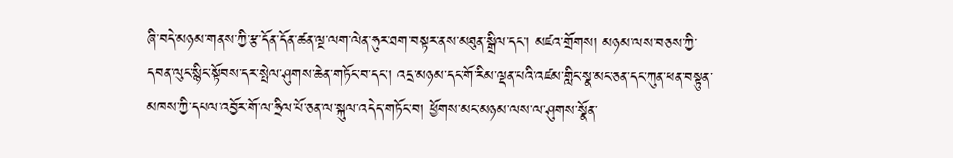ཞི་བདེ་མཉམ་གནས་ཀྱི་རྩ་དོན་དོན་ཚན་ལྔ་ལག་ལེན་ཧུར་ཐག་བསྟར་ནས་མཐུན་སྒྲིལ་དང་། མཛའ་གྲོགས། མཉམ་ལས་བཅས་ཀྱི་དབན་ལུང་སྙིང་སྟོབས་དར་སྤེལ་ཤུགས་ཆེན་གཏོང་བ་དང་། འདྲ་མཉམ་དང་གོ་རིམ་ལྡན་པའི་འཛམ་གླིང་སྣ་མང་ཅན་དང་ཀུན་ཕན་བསྟུན་མཁས་ཀྱི་དཔལ་འབྱོར་གོ་ལ་ཧྲིལ་པོ་ཅན་ལ་སྐུལ་འདེད་གཏོང་བ། ཕྱོགས་མང་མཉམ་ལས་ལ་ཤུགས་སྣོན་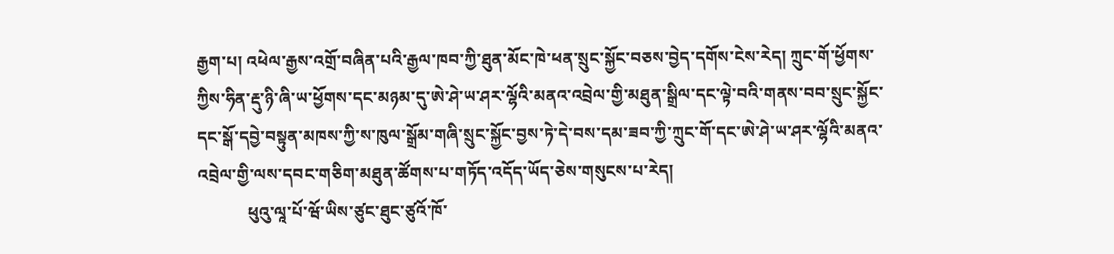རྒྱག་པ། འཕེལ་རྒྱས་འགྲོ་བཞིན་པའི་རྒྱལ་ཁབ་ཀྱི་ཐུན་མོང་ཁེ་ཕན་སྲུང་སྐྱོང་བཅས་བྱེད་དགོས་ངེས་རེད། ཀྲུང་གོ་ཕྱོགས་ཀྱིས་ཧིན་རྡུ་ཉི་ཞི་ཡ་ཕྱོགས་དང་མཉམ་དུ་ཨེ་ཤེ་ཡ་ཤར་ལྷོའི་མནའ་འབྲེལ་གྱི་མཐུན་སྒྲིལ་དང་ལྟེ་བའི་གནས་བབ་སྲུང་སྐྱོང་དང་སྒོ་དབྱེ་བསྟུན་མཁས་ཀྱི་ས་ཁུལ་སྒྲོམ་གཞི་སྲུང་སྐྱོང་བྱས་ཏེ་དེ་བས་དམ་ཟབ་ཀྱི་ཀྲུང་གོ་དང་ཨེ་ཤེ་ཡ་ཤར་ལྷོའི་མནའ་འབྲེལ་གྱི་ལས་དབང་གཅིག་མཐུན་ཚོགས་པ་གཏོད་འདོད་ཡོད་ཅེས་གསུངས་པ་རེད།
            ཕུའུ་ལཱ་པོ་ཝོ་ཡིས་ཙུང་ཐུང་ཙུའོ་ཁོ་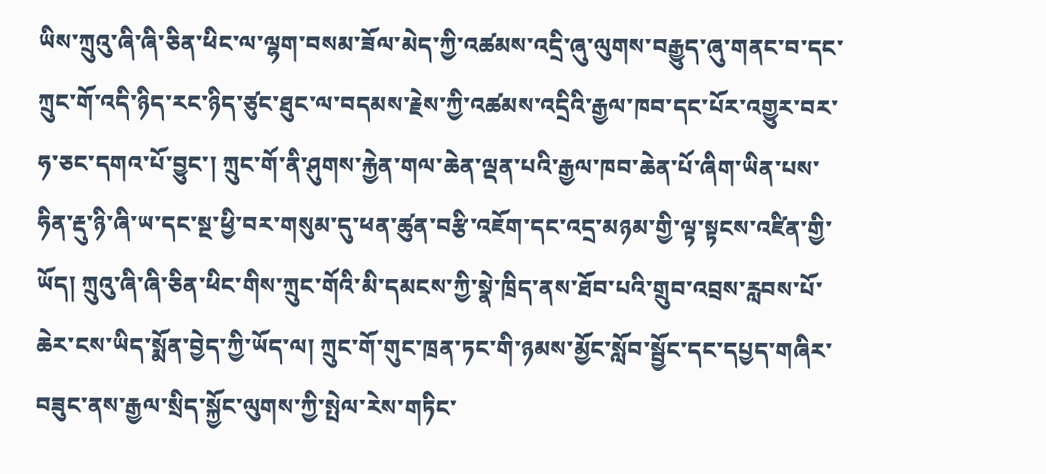ཡིས་ཀྲུའུ་ཞི་ཞི་ཅིན་ཕིང་ལ་ལྷག་བསམ་ཟོལ་མེད་ཀྱི་འཚམས་འདྲི་ཞུ་ལུགས་བརྒྱུད་ཞུ་གནང་བ་དང་ཀྲུང་གོ་འདི་ཉིད་རང་ཉིད་ཙུང་ཐུང་ལ་བདམས་རྗེས་ཀྱི་འཚམས་འདྲིའི་རྒྱལ་ཁབ་དང་པོར་འགྱུར་བར་ཧ་ཅང་དགའ་པོ་བྱུང་། ཀྲུང་གོ་ནི་ཤུགས་རྐྱེན་གལ་ཆེན་ལྡན་པའི་རྒྱལ་ཁབ་ཆེན་པོ་ཞིག་ཡིན་པས་ཧིན་རྡུ་ཉི་ཞི་ཡ་དང་སྔ་ཕྱི་བར་གསུམ་དུ་ཕན་ཚུན་བརྩི་འཇོག་དང་འདྲ་མཉམ་གྱི་ལྟ་སྟངས་འཛིན་གྱི་ཡོད། ཀྲུའུ་ཞི་ཞི་ཅིན་ཕིང་གིས་ཀྲུང་གོའི་མི་དམངས་ཀྱི་སྣེ་ཁྲིད་ནས་ཐོབ་པའི་གྲུབ་འབྲས་རླབས་པོ་ཆེར་ངས་ཡིད་སྨོན་བྱེད་ཀྱི་ཡོད་ལ། ཀྲུང་གོ་གུང་ཁྲན་ཏང་གི་ཉམས་མྱོང་སློབ་སྦྱོང་དང་དཔྱད་གཞིར་བཟུང་ནས་རྒྱལ་སྲིད་སྐྱོང་ལུགས་ཀྱི་སྤེལ་རེས་གཏིང་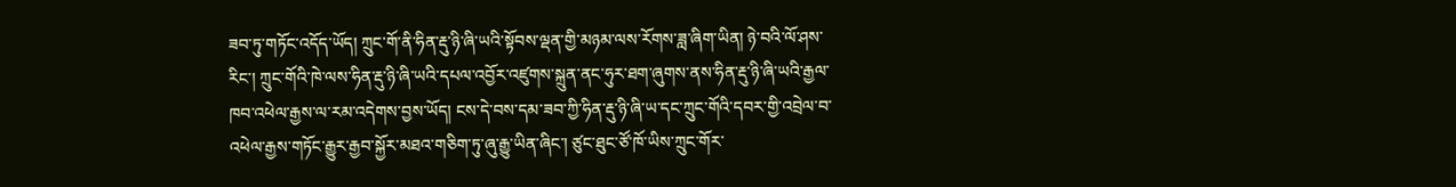ཟབ་ཏུ་གཏོང་འདོད་ཡོད། ཀྲུང་གོ་ནི་ཧིན་རྡུ་ཉི་ཞི་ཡའི་སྟོབས་ལྡན་གྱི་མཉམ་ལས་རོགས་ཟླ་ཞིག་ཡིན། ཉེ་བའི་ལོ་ཤས་རིང་། ཀྲུང་གོའི་ཁེ་ལས་ཧིན་རྡུ་ཉི་ཞི་ཡའི་དཔལ་འབྱོར་འཛུགས་སྐྲུན་ནང་ཧུར་ཐག་ཞུགས་ནས་ཧིན་རྡུ་ཉི་ཞི་ཡའི་རྒྱལ་ཁབ་འཕེལ་རྒྱས་ལ་རམ་འདེགས་བྱས་ཡོད། ངས་དེ་བས་དམ་ཟབ་ཀྱི་ཧིན་རྡུ་ཉི་ཞི་ཡ་དང་ཀྲུང་གོའི་དབར་གྱི་འབྲེལ་བ་འཕེལ་རྒྱས་གཏོང་རྒྱུར་རྒྱབ་སྐྱོར་མཐའ་གཅིག་ཏུ་ཞུ་རྒྱུ་ཡིན་ཞིང་། ཙུང་ཐུང་ཙོ་ཁོ་ཡིས་ཀྲུང་གོར་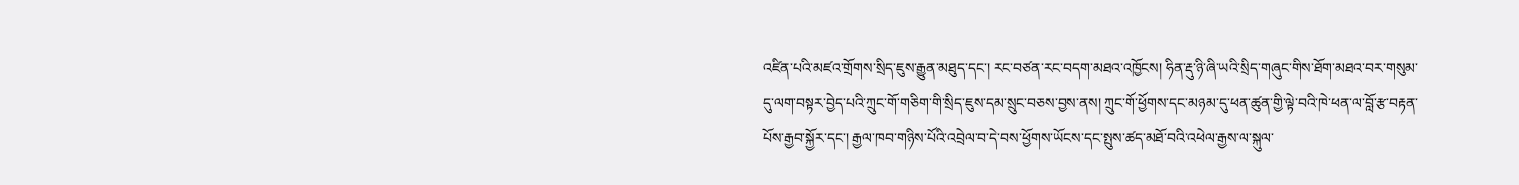འཛིན་པའི་མཛའ་གྲོགས་སྲིད་ཇུས་རྒྱུན་མཐུད་དང་། རང་བཙན་རང་བདག་མཐའ་འཁྱོངས། ཧིན་རྡུ་ཉི་ཞི་ཡའི་སྲིད་གཞུང་གིས་ཐོག་མཐའ་བར་གསུམ་དུ་ལག་བསྟར་བྱེད་པའི་ཀྲུང་གོ་གཅིག་གི་སྲིད་ཇུས་དམ་སྲུང་བཅས་བྱས་ནས། ཀྲུང་གོ་ཕྱོགས་དང་མཉམ་དུ་ཕན་ཚུན་གྱི་ལྟེ་བའི་ཁེ་ཕན་ལ་བློ་རྩ་བརྟན་པོས་རྒྱབ་སྐྱོར་དང་། རྒྱལ་ཁབ་གཉིས་པོའི་འབྲེལ་བ་དེ་བས་ཕྱོགས་ཡོངས་དང་སྤུས་ཚད་མཐོ་བའི་འཕེལ་རྒྱས་ལ་སྐུལ་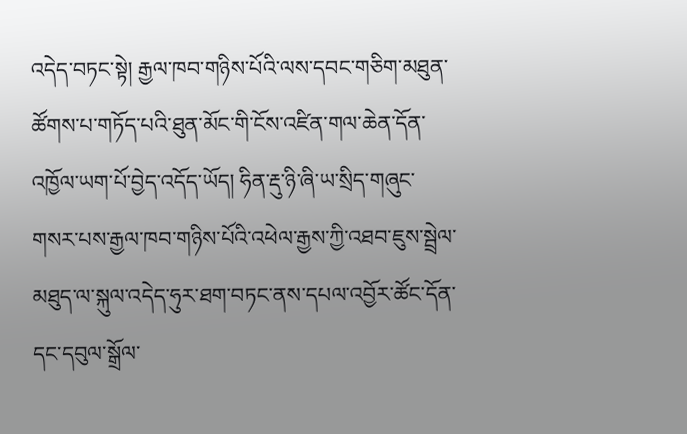འདེད་བཏང་སྟེ། རྒྱལ་ཁབ་གཉིས་པོའི་ལས་དབང་གཅིག་མཐུན་ཚོགས་པ་གཏོད་པའི་ཐུན་མོང་གི་ངོས་འཛིན་གལ་ཆེན་དོན་འཁྱོལ་ཡག་པོ་བྱེད་འདོད་ཡོད། ཧིན་རྡུ་ཉི་ཞི་ཡ་སྲིད་གཞུང་གསར་པས་རྒྱལ་ཁབ་གཉིས་པོའི་འཕེལ་རྒྱས་ཀྱི་འཐབ་ཇུས་སྦྲེལ་མཐུད་ལ་སྐུལ་འདེད་ཧུར་ཐག་བཏང་ནས་དཔལ་འབྱོར་ཚོང་དོན་དང་དབུལ་སྒྲོལ་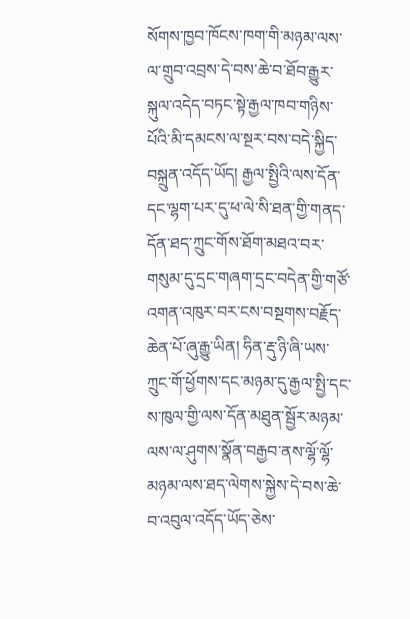སོགས་ཁྱབ་ཁོངས་ཁག་གི་མཉམ་ལས་ལ་གྲུབ་འབྲས་དེ་བས་ཆེ་བ་ཐོབ་རྒྱུར་སྐུལ་འདེད་བཏང་སྟེ་རྒྱལ་ཁབ་གཉིས་པོའི་མི་དམངས་ལ་སྔར་བས་བདེ་སྐྱིད་བསྐྲུན་འདོད་ཡོད། རྒྱལ་སྤྱིའི་ལས་དོན་དང་ལྷག་པར་དུ་ཕ་ལེ་སི་ཐན་གྱི་གནད་དོན་ཐད་ཀྲུང་གོས་ཐོག་མཐའ་བར་གསུམ་དུ་དྲང་གཞག་དྲང་བདེན་གྱི་གཙོ་འགན་འཁུར་བར་ངས་བསྔགས་བརྗོད་ཆེན་པོ་ཞུ་རྒྱུ་ཡིན། ཧིན་རྡུ་ཉི་ཞི་ཡས་ཀྲུང་གོ་ཕྱོགས་དང་མཉམ་དུ་རྒྱལ་སྤྱི་དང་ས་ཁུལ་གྱི་ལས་དོན་མཐུན་སྦྱོར་མཉམ་ལས་ལ་ཤུགས་སྣོན་བརྒྱབ་ནས་ལྷོ་ལྷོ་མཉམ་ལས་ཐད་ལེགས་སྐྱེས་དེ་བས་ཆེ་བ་འབུལ་འདོད་ཡོད་ཅེས་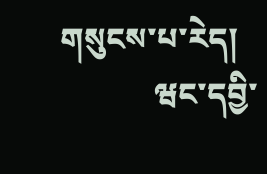གསུངས་པ་རེད།
            ཝང་དབྱི་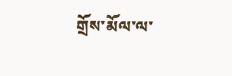གྲོས་མོལ་ལ་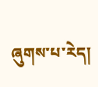ཞུགས་པ་རེད།